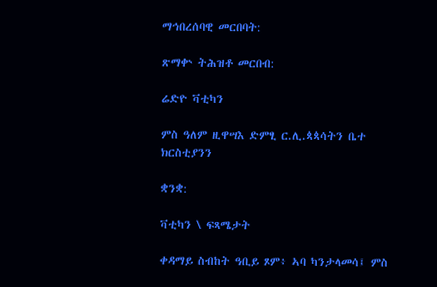ማኅበረሰባዊ መርበባት:

ጽማቍ ትሕዝቶ መርበብ:

ሬድዮ ቫቲካን

ምስ ዓለም ዚዋሣእ ድምፂ ር.ሊ.ጳጳሳትን ቤተ ክርስቲያንን

ቋንቋ:

ቫቲካን \ ፍጻሜታት

ቀዳማይ ስብከት ዓቢይ ጾም፥ ኣባ ካንታላመሳ፤ ምስ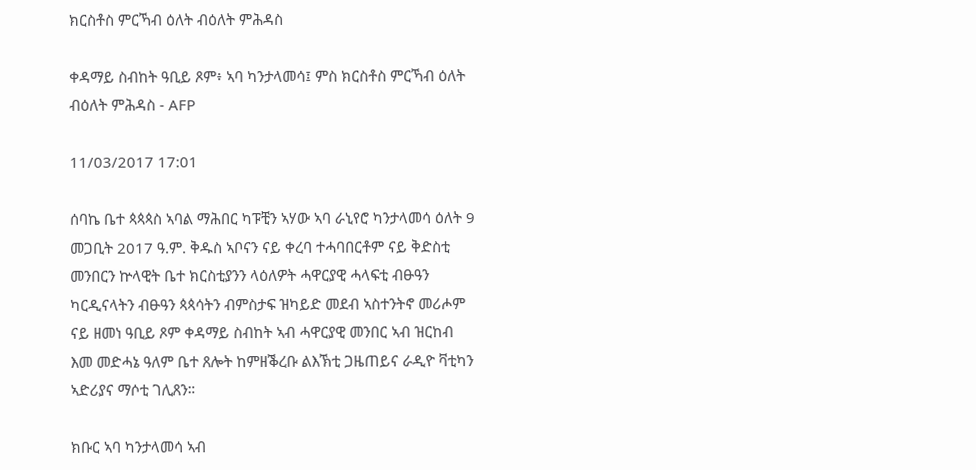ክርስቶስ ምርኻብ ዕለት ብዕለት ምሕዳስ

ቀዳማይ ስብከት ዓቢይ ጾም፥ ኣባ ካንታላመሳ፤ ምስ ክርስቶስ ምርኻብ ዕለት ብዕለት ምሕዳስ - AFP

11/03/2017 17:01

ሰባኬ ቤተ ጳጳጳስ ኣባል ማሕበር ካፑቺን ኣሃው ኣባ ራኒየሮ ካንታላመሳ ዕለት 9 መጋቢት 2017 ዓ.ም. ቅዱስ ኣቦናን ናይ ቀረባ ተሓባበርቶም ናይ ቅድስቲ መንበርን ኵላዊት ቤተ ክርስቲያንን ላዕለዎት ሓዋርያዊ ሓላፍቲ ብፁዓን ካርዲናላትን ብፁዓን ጳጳሳትን ብምስታፍ ዝካይድ መደብ ኣስተንትኖ መሪሖም ናይ ዘመነ ዓቢይ ጾም ቀዳማይ ስብከት ኣብ ሓዋርያዊ መንበር ኣብ ዝርከብ እመ መድሓኔ ዓለም ቤተ ጸሎት ከምዘቕረቡ ልእኽቲ ጋዜጠይና ራዲዮ ቫቲካን ኣድሪያና ማሶቲ ገሊጸን።

ክቡር ኣባ ካንታላመሳ ኣብ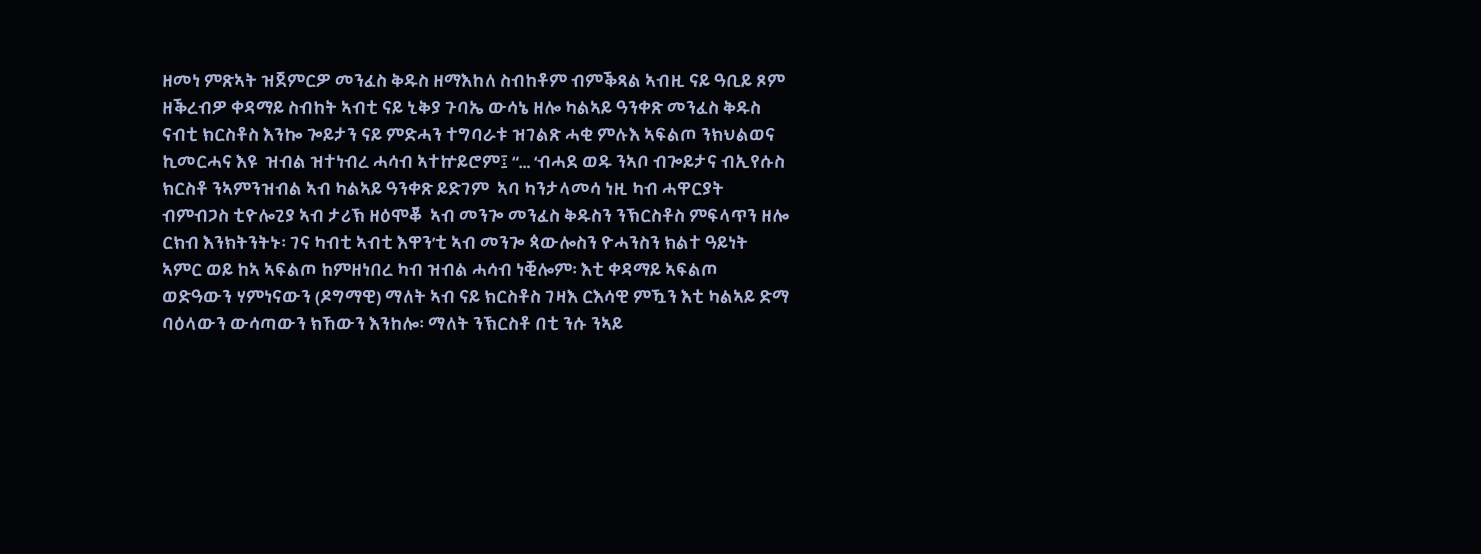ዘመነ ምጽኣት ዝጀምርዎ መንፈስ ቅዱስ ዘማእከለ ስብከቶም ብምቕጻል ኣብዚ ናይ ዓቢይ ጾም ዘቕረብዎ ቀዳማይ ስብከት ኣብቲ ናይ ኒቅያ ጉባኤ ውሳኔ ዘሎ ካልኣይ ዓንቀጽ መንፈስ ቅዱስ ናብቲ ክርስቶስ እንኰ ጐይታን ናይ ምድሓን ተግባራቱ ዝገልጽ ሓቂ ምሉእ ኣፍልጦ ንክህልወና ኪመርሓና እዩ  ዝብል ዝተነብረ ሓሳብ ኣተኵይሮም፤ “… ‘ብሓደ ወዱ ንኣቦ ብጐይታና ብኢየሱስ ክርስቶ ንኣምንዝብል ኣብ ካልኣይ ዓንቀጽ ይድገም  ኣባ ካንታላመሳ ነዚ ካብ ሓዋርያት ብምብጋስ ቲዮሎጊያ ኣብ ታሪኽ ዘዕሞቖ  ኣብ መንጐ መንፈስ ቅዱስን ንኽርስቶስ ምፍላጥን ዘሎ ርክብ እንክትንትኑ፡ ገና ካብቲ ኣብቲ እዋን’ቲ ኣብ መንጐ ጳውሎስን ዮሓንስን ክልተ ዓይነት ኣምር ወይ ከኣ ኣፍልጦ ከምዘነበረ ካብ ዝብል ሓሳብ ነቒሎም፡ እቲ ቀዳማይ ኣፍልጦ ወድዓውን ሃምነናውን (ዶግማዊ) ማለት ኣብ ናይ ክርስቶስ ገዛእ ርእሳዊ ምዃን እቲ ካልኣይ ድማ ባዕላውን ውሳጣውን ክኸውን እንከሎ፡ ማለት ንኽርስቶ በቲ ንሱ ንኣይ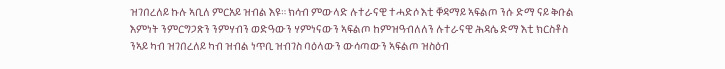ዝገበረለይ ኩሉ ኣቢለ ምርአይ ዝብል እዩ። ክሳብ ምውላድ ሉተራናዊ ተሓድሶ እቲ ቐዳማይ ኣፍልጦ ንሱ ድማ ናይ ቅቡል እምነት ንምርግጋጽን ንምሃብን ወድዓውን ሃምነናውን ኣፍልጦ ከምዝዓብለለን ሉተራናዊ ሕዳሴ ድማ እቲ ክርስቶስ ንኣይ ካብ ዝገበረለይ ካብ ዝብል ነጥቢ ዝብገስ ባዕላውን ውሳጣውን ኣፍልጦ ዝስዕብ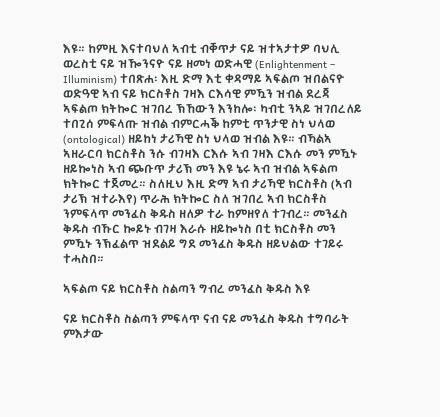እዩ። ከምዚ እናተባህለ ኣብቲ ብቐጥታ ናይ ዝተኣታተዎ ባህሊ ወረስቲ ናይ ዝዀንናዮ ናይ ዘመነ ወድሓዊ (Enlightenment – Illuminism) ተበጽሐ፡ እዚ ድማ እቲ ቀዳማይ ኣፍልጦ ዝበልናዮ ወድዓዊ ኣብ ናይ ክርስቶስ ገዛእ ርእሳዊ ምዃን ዝብል ደረጃ ኣፍልጦ ክትኰር ዝገበረ ኽኸውን እንከሎ፡ ካብቲ ንኣይ ዝገበረለይ ተበጊሰ ምፍላጡ ዝብል ብምርሓቕ ከምቲ ጥንታዊ ስነ ህላወ (ontological) ዘይከነ ታሪኻዊ ስነ ህላወ ዝብል እዩ። ብኻልኣ ኣዘራርባ ክርስቶስ ንሱ ብገዛእ ርእሱ ኣብ ገዛእ ርእሱ መን ምዃኑ ዘይኰነስ ኣብ ጭቡጥ ታሪኽ መን እዩ ኔሩ ኣብ ዝብል ኣፍልጦ ክትኰር ተጀመረ። ስለዚህ እዚ ድማ ኣብ ታሪኻዊ ክርስቶስ (ኣብ ታሪኽ ዝተራእየ) ጥራሕ ክትኰር ስለ ዝገበረ ኣብ ክርስቶስ ንምፍላጥ መንፈስ ቅዱስ ዘለዎ ተራ ከምዘየለ ተገብረ። መንፈስ ቅዱስ ብኹር ኰይኑ ብገዛ እራሱ ዘይኰነስ በቲ ክርስቶስ መን ምዃኑ ንኽፈልጥ ዝደልይ ግደ መንፈስ ቅዱስ ዘይህልው ተገይሩ ተሓስበ።

ኣፍልጦ ናይ ክርስቶስ ስልጣን ግብረ መንፈስ ቅዱስ እዩ

ናይ ክርስቶስ ስልጣን ምፍላጥ ናብ ናይ መንፈስ ቅዱስ ተግባራት ምእታው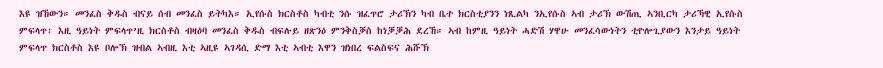እዩ ዝኸውን። መንፈስ ቅዱስ ብናይ ሰብ መንፈስ ይትካእ። ኢየሱስ ክርስቶስ ካብቲ ንሱ ዝፈጥሮ ታሪኽን ካብ ቤተ ክርስቲያንን ነጺልካ ንኢየሱስ ኣብ ታሪኽ ውሽጢ ኣንቢርካ ታሪኻዊ ኢየሱስ ምፍላጥ፡ እዚ ዓይነት ምፍላጥ’ዚ ክርስቶስ ብዛዕባ መንፈስ ቅዱስ ብፍሉይ ዘጽንዕ ምንቅስቓስ ከነቓቓሕ ደረኸ። ኣብ ከምዚ ዓይነት ሓድሽ ሃዋሁ መንፈሳውነትን ቲዮሎጊያውን እንታይ ዓይነት ምፍላጥ ክርስቶስ እዩ ቦሎኽ ዝብል ኣብዚ እቲ ኣዚዩ ኣገዳሲ ድማ እቲ ኣብቲ እዋን ዝነበረ ፍልስፍና ሕሹኽ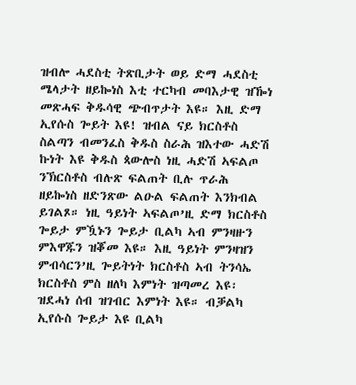ዝብሎ ሓደስቲ ትጽቢታት ወይ ድማ ሓደስቲ ሜላታት ዘይኰነስ እቲ ተርካብ መባእታዊ ዝዀነ መጽሓፍ ቅዱሳዊ ጭብጥታት እዩ። እዚ ድማ ኢየሱስ ጐይት እዩ! ዝብል ናይ ክርስቶስ ስልጣን ብመንፈስ ቅዱስ ስራሕ ዝእተው ሓድሽ ኩነት እዩ ቅዱስ ጳውሎስ ነዚ ሓድሽ ኣፍልጦ ንኽርስቶስ ብሉጽ ፍልጠት ቢሉ ጥራሕ ዘይኰነስ ዘድንጽው ልዑል ፍልጠት እንክብል ይገልጾ። ነዚ ዓይነት ኣፍልጦ’ዚ ድማ ክርስቶስ ጐይታ ምዃኑን ጐይታ ቢልካ ኣብ ምንዛዙን ምእዋጁን ዝቖመ እዩ። እዚ ዓይነት ምንዛዝን ምብሳርን’ዚ ጐይትነት ክርስቶስ ኣብ ትንሳኤ ክርስቶስ ምስ ዘለካ እምነት ዝጣመረ እዩ፡ ዝደሓነ ሰብ ዝገብር እምነት እዩ። ብቓልካ ኢየሱስ ጐይታ እዩ ቢልካ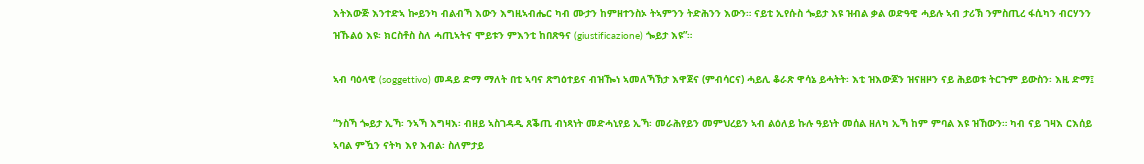እትእውጅ እንተድኣ ኰይንካ ብልብኻ እውን እግዚኣብሔር ካብ ሙታን ከምዘተንስኦ ትኣምንን ትድሕንን እውን። ናይቲ ኢየሱስ ጐይታ እዩ ዝብል ቃል ወድዓዊ ሓይሉ ኣብ ታሪኽ ንምስጢረ ፋሲካን ብርሃንን ዝኹልዕ እዩ፡ ክርስቶስ ስለ ሓጢኣትና ሞይቱን ምእንቲ ከበጽዓና (giustificazione) ጐይታ እዩ”።

ኣብ ባዕላዊ (soggettivo) መዳይ ድማ ማለት በቲ ኣባና ጽግዕተይና ብዝዀነ ኣመለኻኽታ እዋጀና (ምብሳርና) ሓይሊ ቆራጽ ዋሳኔ ይሓትት፡ እቲ ዝእውጆን ዝናዘዞን ናይ ሕይወቱ ትርጉም ይውስን፡ እዚ ድማ፤

“ንስኻ ጐይታ ኢኻ፡ ንኣኻ እግዛእ፡ ብዘይ ኣስገዳዲ ጸቕጢ ብነጻነት መድሓኒየይ ኢኻ፡ መራሕየይን መምህረይን ኣብ ልዕለይ ኩሉ ዓይነት መሰል ዘለካ ኢኻ ከም ምባል እዩ ዝኸውን። ካብ ናይ ገዛእ ርእሰይ ኣባል ምዃን ናትካ እየ እብል፡ ስለምታይ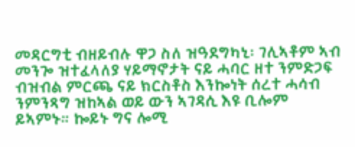መዳርግቲ ብዘይብሉ ዋጋ ስለ ዝዓደግካኒ፡ ገሊኣቶም ኣብ መንጐ ዝተፈላለያ ሃይማኖታት ናይ ሓባር ዘተ ንምድጋፍ ብዝብል ምርጫ ናይ ክርስቶስ እንኰነት ሰረተ ሓሳብ ንምንጻግ ዝከኣል ወይ ውን ኣገዳሲ እዩ ቢሎም ይኣምኑ። ኰይኑ ግና ሎሚ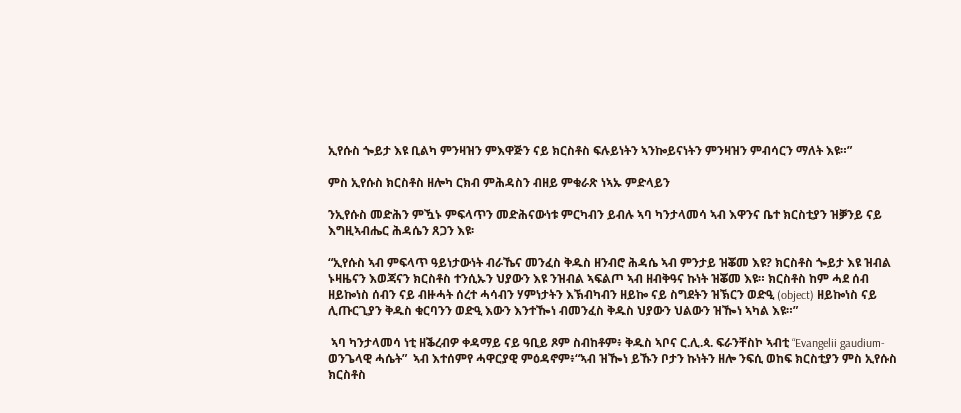ኢየሱስ ጐይታ እዩ ቢልካ ምንዛዝን ምእዋጅን ናይ ክርስቶስ ፍሉይነትን ኣንኰይናነትን ምንዛዝን ምብሳርን ማለት እዩ።”

ምስ ኢየሱስ ክርስቶስ ዘሎካ ርክብ ምሕዳስን ብዘይ ምቁራጽ ነኣኡ ምድላይን

ንኢየሱስ መድሕን ምዃኑ ምፍላጥን መድሕናውነቱ ምርካብን ይብሉ ኣባ ካንታላመሳ ኣብ እዋንና ቤተ ክርስቲያን ዝቓንይ ናይ እግዚኣብሔር ሕዳሴን ጸጋን እዩ፡

“ኢየሱስ ኣብ ምፍላጥ ዓይነታውነት ብራኼና መንፈስ ቅዱስ ዘንብሮ ሕዳሴ ኣብ ምንታይ ዝቖመ እዩ? ክርስቶስ ጐይታ እዩ ዝብል ኑዛዜናን እወጃናን ክርስቶስ ተንሲኡን ህያውን እዩ ንዝብል ኣፍልጦ ኣብ ዘብቅዓና ኩነት ዝቖመ እዩ። ክርስቶስ ከም ሓደ ሰብ ዘይኰነስ ሰብን ናይ ብዙሓት ሰረተ ሓሳብን ሃምነታትን እኽብካብን ዘይኰ ናይ ስግደትን ዝኽርን ወድዒ (object) ዘይኰነስ ናይ ሊጡርጊያን ቅዱስ ቁርባንን ወድዒ እውን እንተዀነ ብመንፈስ ቅዱስ ህያውን ህልውን ዝዀነ ኣካል እዩ።”

 ኣባ ካንታላመሳ ነቲ ዘቕረብዎ ቀዳማይ ናይ ዓቢይ ጾም ስብከቶም፥ ቅዱስ ኣቦና ር.ሊ.ጳ. ፍራንቸስኮ ኣብቲ “Evangelii gaudium-ወንጌላዊ ሓሴት”  ኣብ እተሰምየ ሓዋርያዊ ምዕዳኖም፥“ኣብ ዝዀነ ይኹን ቦታን ኩነትን ዘሎ ንፍሲ ወከፍ ክርስቲያን ምስ ኢየሱስ ክርስቶስ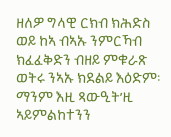ዘለዎ ግላዊ ርክብ ክሕድስ ወይ ከኣ ብኣኡ ንምርኻብ ክፈፈቅድን ብዘይ ምቁራጽ ወትሩ ንኣኡ ክደልይ እዕድም፡ ማንም እዚ ጻውዒት’ዚ ኣይምልከተንን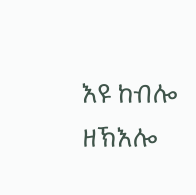እዩ ከብሎ ዘኽእሎ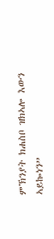ምኽንያት ክሐስቦ ዝክኣሎ እውን ኣይኰነን”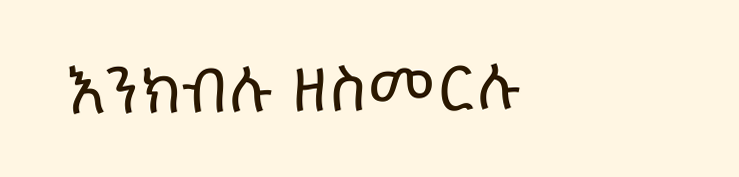እንክብሉ ዘስመርሉ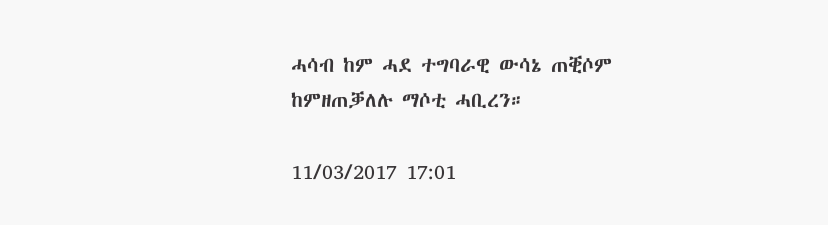ሓሳብ ከም ሓደ ተግባራዊ ውሳኔ ጠቒሶም ከምዘጠቓለሉ ማሶቲ ሓቢረን።

11/03/2017 17:01